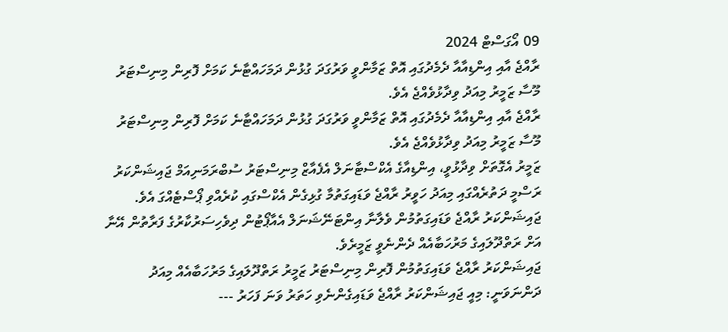09 އޯގަސްޓް 2024
ރާއްޖެ އާއި އިންޑިއާއާ ދެމެދުގައި އޮތް ޒަމާންވީ ވަރުގަދަ ގުޅުން ދަމަހައްޓާނެ ކަމަށް ފޮރިން މިނިސްޓަރު މޫސާ ޒަމީރު މިއަދު ވިދާޅުވެއްޖެ އެވެ.
ރާއްޖެ އާއި އިންޑިއާއާ ދެމެދުގައި އޮތް ޒަމާންވީ ވަރުގަދަ ގުޅުން ދަމަހައްޓާނެ ކަމަށް ފޮރިން މިނިސްޓަރު މޫސާ ޒަމީރު މިއަދު ވިދާޅުވެއްޖެ އެވެ.
ޒަމީރު އެގޮތަށް ވިދާޅުވީ، އިންޑިއާގެ އެކްސްޓާނަލް އެފެއާޒް މިނިސްޓަރު ސުބްރަމަނިއަމް ޖައިޝަންކަރު ރަސްމީ ދަތުރެއްގައި މިއަދު ހަވީރު ރާއްޖެ ވަޑައިގަތުމާ ގުޅިގެން އެކްސްގައި ކުރެއްވި ޕޯސްޓެއްގަ އެވެ.
ޖައިޝަންކަރު ރާއްޖެ ވަޑައިގަތުމުން ވެލާނާ އިންޓަނޭޝަނަލް އެއާޕޯޓުން ދިވެހިސަރުކާރުގެ ފަރާތުން އޭނާ އަށް ރަތްދޫލައިގެ މަރުހަބާއެއް ދެންނެވީ ޒަމީރެވެ.
ޖައިޝަންކަރު ރާއްޖެ ވަޑައިގަތުމުން ފޮރިން މިނިސްޓަރު ޒަމީރު ރަތްދޫލައިގެ މަރުހަބާއެއް މިއަދު ދަންނަވަނީ: މިއީ ޖައިޝަންކަރު ރާއްޖެ ވަޑައިގެންނެވި ހަތަރު ވަނަ ފަހަރު ---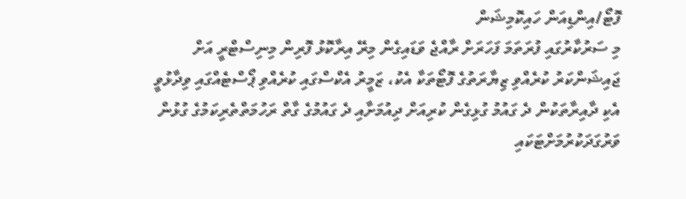ފޮޓޯ/އިންޑިއަން ހައިކޮމިޝަން
މި ސަރުކާރުގައި ފުރަތަމަ ފަހަރަށް ރާއްޖެ ވަޑައިގެން މިރޭ އިރާކޮޅު ފޮރިން މިނިސްޓްރީ އަށް ޖައިޝަންކަރު ކުރެއްވި ޒިޔާރަތުގެ ފޮޓޯތަކާ އެކު، ޒަމީރު އެކްސްގައި ކުރެއްވި ޕޯސްޓެއްގައި ވިދާޅުވީ އެކި ދާއިރާތަކުން ދެ ގައުމު ގުޅިގެން ކުރިއަށް ދިއުމަށާއި ދެ ގައުމުގެ ގާތް ރަހުމަތްތެރިކަމުގެ ގުޅުން ވަރުގަދަކުރުމަށްޓަކައި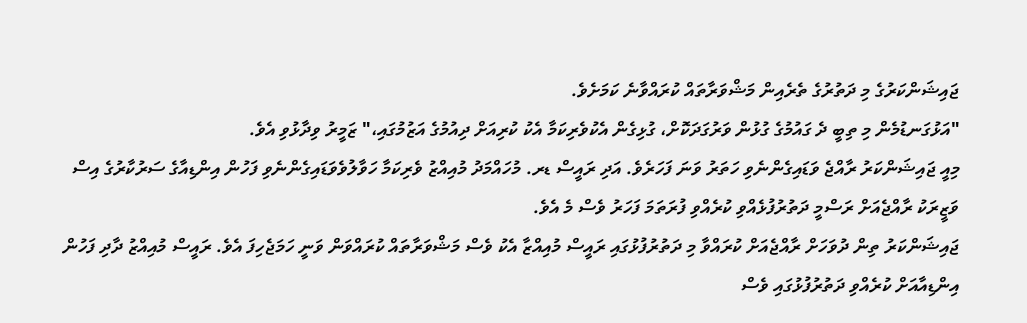ޖައިޝަންކަރުގެ މި ދަތުރުގެ ތެރެއިން މަޝްވަރާތައް ކުރައްވާނެ ކަމަށެވެ.
"އަޅުގަނޑުމެން މި ތިބީ ދެ ގައުމުގެ ގުޅުން ވަރުގަދަކޮށް، ގުޅިގެން އެކުވެރިކަމާ އެކު ކުރިއަށް ދިއުމުގެ އަޒުމުގައި،" ޒަމީރު ވިދާޅުވި އެވެ.
މިއީ ޖައިޝަންކަރު ރާއްޖެ ވަޑައިގެންނެވި ހަތަރު ވަނަ ފަހަރެވެ. އަދި ރައީސް ޑރ. މުހައްމަދު މުއިއްޒު ވެރިކަމާ ހަވާލުވެވަޑައިގެންނެވި ފަހުން އިންޑިއާގެ ސަރުކާރުގެ އިސް ވަޒީރަކު ރާއްޖެއަށް ރަސްމީ ދަތުރުފުޅެއްވި ކުރެއްވި ފުރަތަމަ ފަހަރު ވެސް މެ އެވެ.
ޖައިޝަންކަރު ތިން ދުވަހަށް ރާއްޖެއަށް ކުރައްވާ މި ދަތުރުފުޅުގައި ރައީސް މުއިއްޒާ އެކު ވެސް މަޝްވަރާތައް ކުރައްވަން ވަނީ ހަމަޖެހިފަ އެވެ. ރައީސް މުއިއްޒު ދާދި ފަހުން އިންޑިއާއަށް ކުރެއްވި ދަތުރުފުޅުގައި ވެސް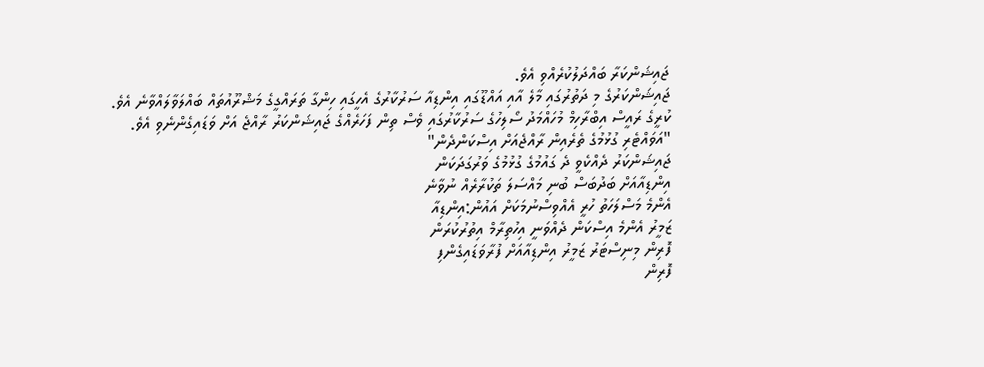ޖައިޝަންކަރާ ބައްދަލުކުރެއްވި އެވެ.
ޖައިޝަންކަރުގެ މި ދަތުރުގައި މާލެ އާއި އައްޑޫގައި އިންޑިއާ ސަރުކާރުގެ އެހީގައި ހިންގާ ތަރައްގީގެ މަޝްރޫއުތައް ބައްލަވާލައްވާނެ އެވެ.
ކުރީގެ ރައީސް އިބްރާހިމް މުހައްމަދު ސޯލިހުގެ ސަރުކާރުގައި ވެސް ތިން ފަހަރެއްގެ ޖައިޝަންކަރު ރާއްޖެ އަށް ވަޑައިގެންނެވި އެވެ.
"އަވައްޓެރި ގުޅުމުގެ ތެރެއިން ރާއްޖެއަށް އިސްކަންދެން"
ޖައިޝަންކަރު ދެއްކެވީ ދެ ގައުމުގެ ގުޅުމުގެ ވަރުގަދަކަން
އިންޑިއާއަށް ބަދުބަސް ބުނި މައްސަލަ ތަކުރާރެއް ނުވާނެ
އެންމެ މަސްލަހަތު ހުރީ އެއްވިސްނުމަކަށް އައުން:އިންޑިއާ
ޒަމީރު އެންމެ އިސްކަން ދެއްވަނީ އިހުތިރާމް އިތުރުކުރަން
ފޮރިން މިނިސްޓަރު ޒަމީރު އިންޑިއާއަށް ފުރާވަޑައިގެންފި
ފޮރިން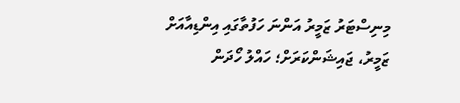މިނިސްޓަރު ޒަމީރު އަންނަ ހަފުތާގައި އިންޑިއާއަށް
ޒަމީރު، ޖައިޝަންކަރަށް؛ ހައްލު ހޯދަން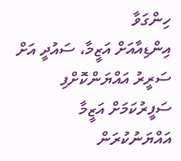ހިންގަވާ
އިންޑިއާއަށް އަޒީމާ، ސައުދީ އަށް ސަރީރު އައްޔަންކޮށްފި
ސަފީރުކަމަށް އަޒީމާ އައްޔަނުކުރަން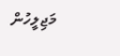މަޖިލީހުން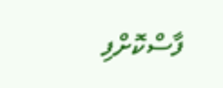ފާސްކޮށްފި